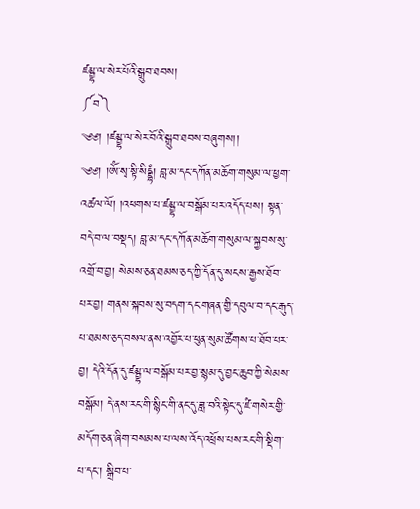ཛམྦྷ་ལ་སེར་པོའི་སྒྲུབ་ཐབས།
༼བ༽
༄༅། །ཛམྦྷ་ལ་སེར་བོའི་སྒྲུབ་ཐབས་བཞུགས།།
༄༅། །ཨོཾ་སྭ་སྟི་སིདྡྷཾ། བླ་མ་དང་དཀོན་མཆོག་གསུམ་ལ་ཕྱག་འཚལ་ལོ། །འཕགས་པ་ཛམྦྷ་ལ་བསྒོམ་པར་འདོད་པས། སྟན་བདེ་བ་ལ་བསྡད། བླ་མ་དང་དཀོན་མཆོག་གསུམ་ལ་སྐྱབས་སུ་འགྲོ་བ་བྱ། སེམས་ཅན་ཐམས་ཅད་ཀྱི་དོན་དུ་སངས་རྒྱས་ཐོབ་པར་བྱ། གནས་སྐབས་སུ་བདག་དང་གཞན་གྱི་དབུལ་བ་དང་རྒུད་པ་ཐམས་ཅད་བསལ་ནས་འབྱོར་པ་ཕུན་སུམ་ཚོགས་པ་ཐོབ་པར་བྱ། དེའི་དོན་དུ་ཛམྦྷ་ལ་བསྒོམ་པར་བྱ་སྙམ་དུ་བྱང་ཆུབ་ཀྱི་སེམས་བསྒོམ། དེ་ནས་རང་གི་སྙིང་གི་ནང་དུ་ཟླ་བའི་སྟེང་དུ་ཛཾ་གསེར་གྱི་མདོག་ཅན་ཞིག་བསམས་པ་ལས་འོད་འཕྲོས་པས་རང་གི་སྡིག་པ་དང་། སྒྲིབ་པ་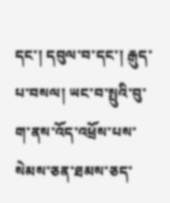དང་། དབུལ་བ་དང་། རྒུད་པ་བསལ། ཡང་བ་སྤུའི་བུ་ག་ནས་འོད་འཕྲོས་པས་སེམས་ཅན་ཐམས་ཅད་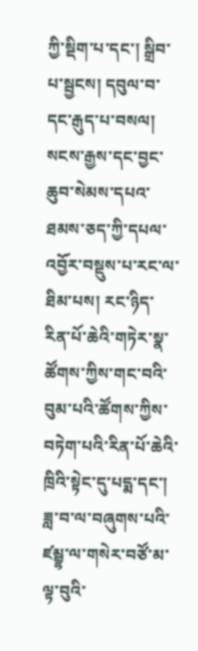ཀྱི་སྡིག་པ་དང་། སྒྲིབ་པ་སྦྱངས། དབུལ་བ་དང་རྒུད་པ་བསལ། སངས་རྒྱས་དང་བྱང་ཆུབ་སེམས་དཔའ་ཐམས་ཅད་ཀྱི་དཔལ་འབྱོར་བསྡུས་པ་རང་ལ་ཐིམ་པས། རང་ཉིད་རིན་པོ་ཆེའི་གཏེར་སྣ་ཚོགས་ཀྱིས་གང་བའི་བུམ་པའི་ཚོགས་ཀྱིས་བཏེག་པའི་རིན་པོ་ཆེའི་ཁྲིའི་སྟེང་དུ་པདྨ་དང་། ཟླ་བ་ལ་བཞུགས་པའི་ཛམྦྷ་ལ་གསེར་བཙོ་མ་ལྟ་བུའི་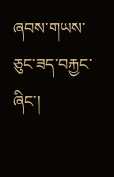ཞབས་གཡས་ཅུང་ཟད་བརྐྱང་ཞིང་།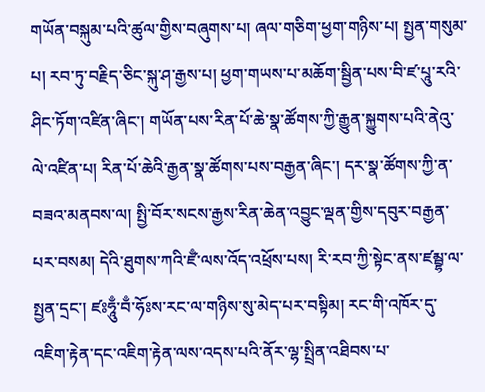གཡོན་བསྐུམ་པའི་ཚུལ་གྱིས་བཞུགས་པ། ཞལ་གཅིག་ཕྱག་གཉིས་པ། སྤྱན་གསུམ་པ། རབ་ཏུ་བརྗིད་ཅིང་སྐུ་ཤ་རྒྱས་པ། ཕྱག་གཡས་པ་མཆོག་སྦྱིན་པས་བི་ཛ་པཱུ་རའི་ཤིང་ཏོག་འཛིན་ཞིང་། གཡོན་པས་རིན་པོ་ཆེ་སྣ་ཚོགས་ཀྱི་རྒྱུན་སྐྱུགས་པའི་ནེའུ་ལེ་འཛིན་པ། རིན་པོ་ཆེའི་རྒྱན་སྣ་ཚོགས་པས་བརྒྱན་ཞིང་། དར་སྣ་ཚོགས་ཀྱི་ན་བཟའ་མནབས་ལ། སྤྱི་བོར་སངས་རྒྱས་རིན་ཆེན་འབྱུང་ལྡན་གྱིས་དབུར་བརྒྱན་པར་བསམ། དེའི་ཐུགས་ཀའི་ཛྃ་ལས་འོད་འཕྲོས་པས། རི་རབ་ཀྱི་སྟེང་ནས་ཛམྦྷ་ལ་སྤྱན་དྲང་། ཛཿཧཱུྃ་བྃ་ཧོཿས་རང་ལ་གཉིས་སུ་མེད་པར་བསྟིམ། རང་གི་འཁོར་དུ་འཇིག་རྟེན་དང་འཇིག་རྟེན་ལས་འདས་པའི་ནོར་ལྷ་སྤྲིན་འཐིབས་པ་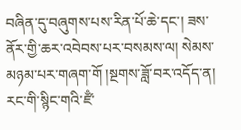བཞིན་དུ་བཞུགས་པས་རིན་པོ་ཆེ་དང་། ཟས་ནོར་གྱི་ཆར་འབེབས་པར་བསམས་ལ། སེམས་མཉམ་པར་གཞག་གོ །སྔགས་ཟློ་བར་འདོད་ན། རང་གི་སྙིང་གའི་ཛྃ་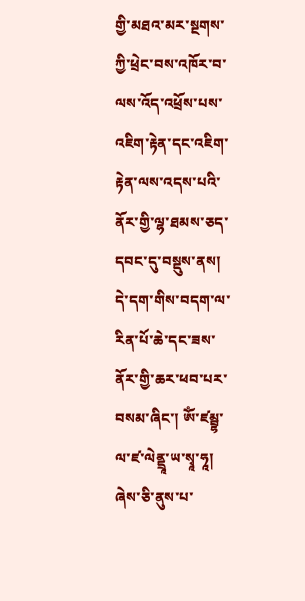གྱི་མཐའ་མར་སྔགས་ཀྱི་ཕྲེང་བས་འཁོར་བ་ལས་འོད་འཕྲོས་པས་འཇིག་རྟེན་དང་འཇིག་རྟེན་ལས་འདས་པའི་ནོར་གྱི་ལྷ་ཐམས་ཅད་དབང་དུ་བསྡུས་ནས། དེ་དག་གིས་བདག་ལ་རིན་པོ་ཆེ་དང་ཟས་ནོར་གྱི་ཆར་ཕབ་པར་བསམ་ཞིང་། ཨོཾ་ཛམྦྷ་ལ་ཛ་ལེནྡྲཱ་ཡ་སྭཱ་ཧཱ། ཞེས་ཅི་ནུས་པ་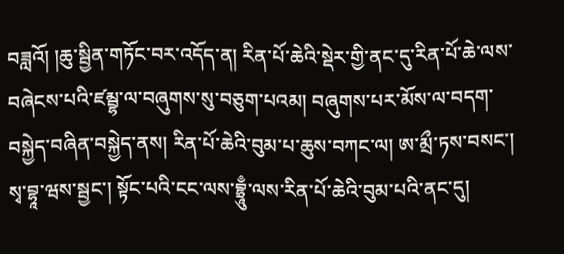བཟླའོ། །ཆུ་སྦྱིན་གཏོང་བར་འདོད་ན། རིན་པོ་ཆེའི་སྡེར་གྱི་ནང་དུ་རིན་པོ་ཆེ་ལས་བཞེངས་པའི་ཛམྦྷ་ལ་བཞུགས་སུ་བཅུག་པའམ། བཞུགས་པར་མོས་ལ་བདག་བསྐྱེད་བཞིན་བསྐྱེད་ནས། རིན་པོ་ཆེའི་བུམ་པ་ཆུས་བཀང་ལ། ཨ་མྲྀ་ཏས་བསང་། སྭ་བྷཱ་ཝས་སྦྱང་། སྟོང་པའི་ངང་ལས་བྷྲཱུྃ་ལས་རིན་པོ་ཆེའི་བུམ་པའི་ནང་དུ།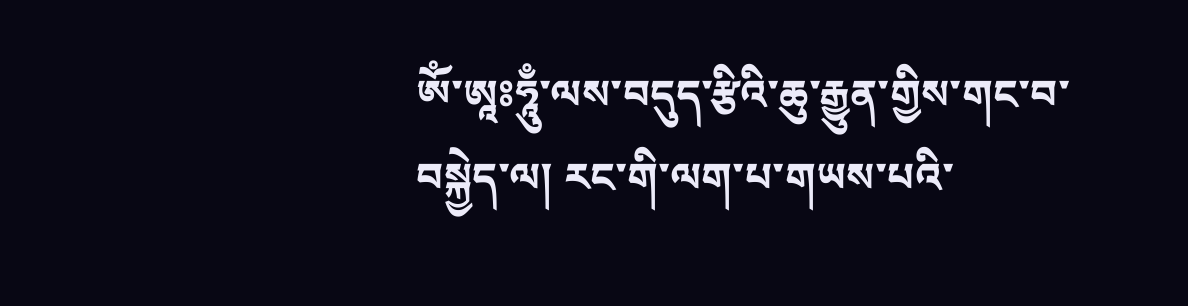ཨོཾ་ཨཱཿཧཱུྃ་ལས་བདུད་རྩིའི་ཆུ་རྒྱུན་གྱིས་གང་བ་བསྐྱེད་ལ། རང་གི་ལག་པ་གཡས་པའི་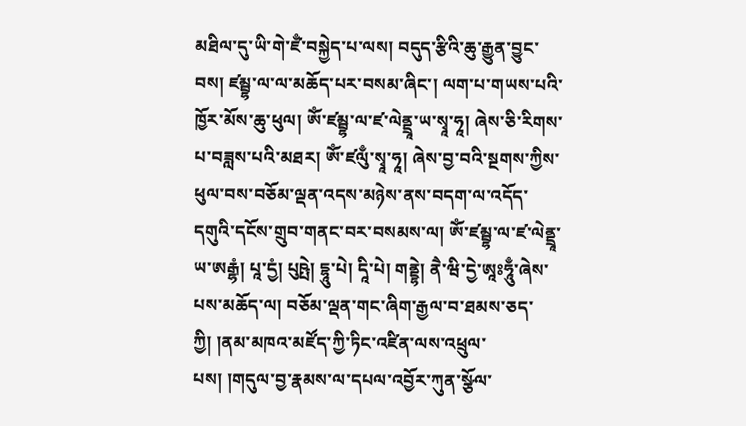མཐིལ་དུ་ཡི་གེ་ཛྃ་བསྐྱེད་པ་ལས། བདུད་རྩིའི་ཆུ་རྒྱུན་བྱུང་བས། ཛམྦྷ་ལ་ལ་མཆོད་པར་བསམ་ཞིང་། ལག་པ་གཡས་པའི་ཁྱོར་མོས་ཆུ་ཕུལ། ཨོཾ་ཛམྦྷ་ལ་ཛ་ལེནྡྲཱ་ཡ་སྭཱ་ཧཱ། ཞེས་ཅི་རིགས་པ་བཟླས་པའི་མཐར། ཨོཾ་ཛལུྃ་སྭཱ་ཧཱ། ཞེས་བྱ་བའི་སྔགས་ཀྱིས་ཕུལ་བས་བཅོམ་ལྡན་འདས་མཉེས་ནས་བདག་ལ་འདོད་དགུའི་དངོས་གྲུབ་གནང་བར་བསམས་ལ། ཨོཾ་ཛམྦྷ་ལ་ཛ་ལེནྡྲཱ་ཡ་ཨརྒྷཾ། པཱ་དྱཾ། པུཥྤེ། དྷཱུ་པེ། དཱི་པེ། གནྡྷེ། ནཻ་ཝི་དྱེ་ཨཱཿཧཱུྃ་ཞེས་པས་མཆོད་ལ། བཅོམ་ལྡན་གང་ཞིག་རྒྱལ་བ་ཐམས་ཅད་ཀྱི། །ནམ་མཁའ་མཛོད་ཀྱི་ཏིང་འཛིན་ལས་འཕྲུལ་པས། །གདུལ་བྱ་རྣམས་ལ་དཔལ་འབྱོར་ཀུན་སྩོལ་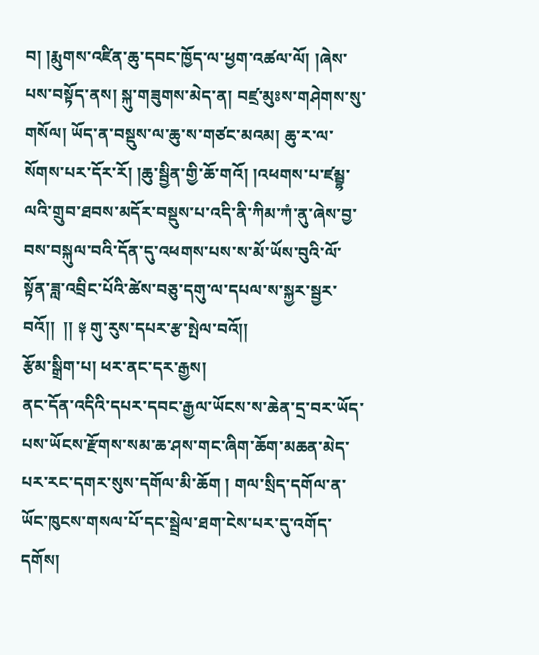བ། །རྨུགས་འཛིན་ཆུ་དབང་ཁྱོད་ལ་ཕྱག་འཚལ་ལོ། །ཞེས་པས་བསྟོད་ནས། སྐུ་གཟུགས་མེད་ན། བཛྲ་མུཿས་གཤེགས་སུ་གསོལ། ཡོད་ན་བསྡུས་ལ་ཆུ་ས་གཙང་མའམ། ཆུ་ར་ལ་སོགས་པར་དོར་རོ། །ཆུ་སྦྱིན་གྱི་ཆོ་གའོ། །འཕགས་པ་ཛམྦྷ་ལའི་གྲུབ་ཐབས་མདོར་བསྡུས་པ་འདི་ནི་ཀིམ་ཀཾ་ནུ་ཞེས་བྱ་བས་བསྐུལ་བའི་དོན་དུ་འཕགས་པས་ས་མོ་ཡོས་བུའི་ལོ་སྟོན་ཟླ་འབྲིང་པོའི་ཚེས་བཅུ་དགུ་ལ་དཔལ་ས་སྐྱར་སྦྱར་བའོ།།  །། ༈ གུ་རུས་དཔར་རྩ་སྤེལ་བའོ།།
རྩོམ་སྒྲིག་པ། ཕར་ནང་དར་རྒྱས།
ནང་དོན་འདིའི་དཔར་དབང་རྒྱལ་ཡོངས་ས་ཆེན་དྲ་བར་ཡོད་པས་ཡོངས་རྫོགས་སམ་ཆ་ཤས་གང་ཞིག་ཆོག་མཆན་མེད་པར་རང་དགར་སུས་དགོལ་མི་ཆོག ། གལ་སྲིད་དགོལ་ན་ཡོང་ཁུངས་གསལ་པོ་དང་སྦྲེལ་ཐག་ངེས་པར་དུ་འགོད་དགོས།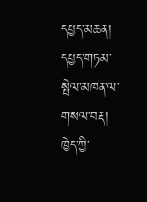དཔྱད་མཆན།
དཔྱད་གཏམ་སྤེལ་མཁན་ལ་གསལ་བརྡ།
ཁྱེད་ཀྱི་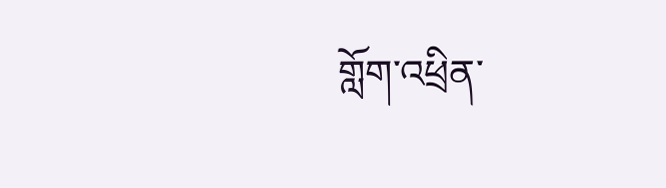གློག་འཕྲིན་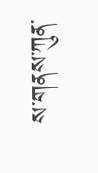ས་གནས་ཀུན་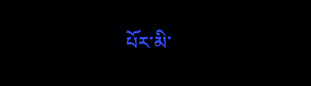པོར་མི་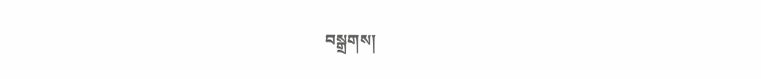བསྒྲགས།